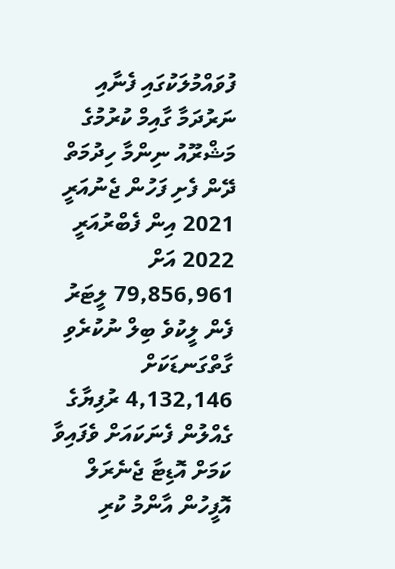ފުވައްމުލަކުގައި ފެނާއި ނަރުދަމާ ގާއިމް ކުރުމުގެ މަޝްރޫއު ނިންމާ ހިދުމަތް ދޭން ފެށި ފަހުން ޖެނުއަރީ 2021 އިން ފެބްރުއަރީ 2022 އަށް 79,856,961 ލީޓަރު ފެން ލީކުވެ ބިލް ނުކުރެވި ގާތްގަނޑަކަށް 4,132,146 ރުފިޔާގެ ގެއްލުން ފެނަކައަށް ވެފައިވާ ކަމަށް އޮޑިޓާ ޖެނެރަލް އޮފީހުން އާންމު ކުރި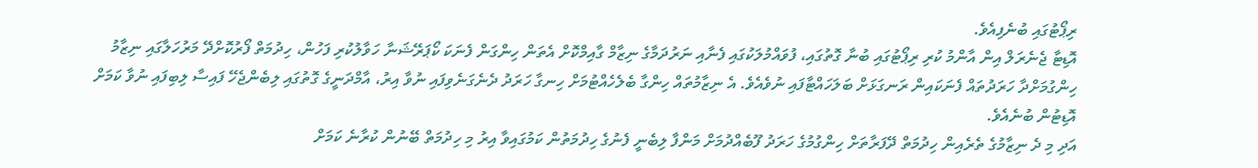ރިޕޯޓުގައި ބުނެފިއެވެ.
އޮޑިޓާ ޖެނެރަލް އިން އާންމު ކުރި ރިޕޯޓުގައި ބުނާ ގޮތުގައި، ފުވައްމުލަކުގައި ފެނާއި ނަރުދަމާގެ ނިޒާމް ގާއިމްކޮށް އެތަން ހިންގަން ފެނަކަ ކޯޕަރޭޝަނާ ހަވާލުކުރި ފަހުން، ހިދުމަތް ފޯރުކޮށްދޭ މަރުހަލާގައި ނިޒާމު ހިންގުމަށްދާ ހަރަދުތައް ފެނަކައިން ރަނގަޅަށް ބަލަހައްޓާފައި ނުވެއެވެ. އެ ނިޒާމުތައް ހިންގާ ބެލެހެއްޓުމަށް ހިނގާ ހަރަދު ދެނެގަނެވިފައި ނުވާ އިރު، އާމްދަނީގެ ގޮތުގައި ލިބެންޖެހޭ ފައިސާ ލިބިފައި ނުވާ ކަމަށް އޮޑިޓުން ބުނެއެވެ.
އަދި މި ދެ ނިޒާމުގެ ތެރެއިން ހިދުމަތް ދޭފަރާތަށް ހިންގުމުގެ ހަރަދު ފޫބެއްދުމަށް މަންފާ ލިބެނީ ފެނުގެ ހިދުމަތުން ކަމުގައިވާ އިރު މި ހިދުމަތް ބޭނުން ކުރާނެ ކަމަށް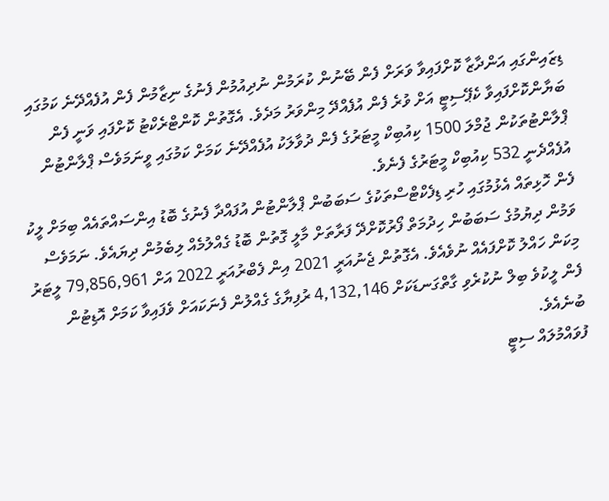ޑިޒައިންގައި އަންދާޒާ ކޮށްފައިވާ ވަރަށް ފެން ބޭނުން ކުރަމުން ނުދިއުމުން ފެނުގެ ނިޒާމުން ފެން އުފެއްދޭނެ ކަމުގައި ބަޔާންކޮށްފައިވާ ކެޕޭސިޓީ އަށް ވުރެ ފެން އުފެއްދޭ މިންވަރު މަދެވެ. އެގޮތުން ކޮންޓްރެކްޓު ކޮށްފައި ވަނީ ފެން ޕްލާންޓުތަކުން ޖުމްލަ 1500 ކިއުބިކް މީޓަރުގެ ފެން ދުވާލަކު އުފެއްދޭނެ ކަމަށް ކަމުގައި ވީނަމަވެސް ޕްލާންޓުން އުފެއްދެނީ 532 ކިއުބިކް މީޓަރުގެ ފެނެވެ.
ފެން ހޮޅިތައް އެޅުމުގައި ހުރި ޑިފެކްޓްސްތަކުގެ ސަބަބުން ޕްލާންޓުން އުފައްދާ ފެނުގެ ބޮޑު އިންސައްތައެއް ބިމަށް ލީކު ވަމުން ދިޔުމުގެ ސަބަބުން ހިދުމަތް ފޯރުކޮށްދޭ ފަރާތަށް މާލީ ގޮތުން ބޮޑު ގެއްލުމެއް ލިބެމުން ދިޔައެވެ. ނަމަވެސް މިކަން ހައްލު ކޮށްފައެއް ނުވެއެވެ. އެގޮތުން ޖެނުއަރީ 2021 އިން ފެބްރުއަރީ 2022 އަށް 79,856,961 ލީޓަރު ފެން ލީކުވެ ބިލް ނުކުރެވި ގާތްގަނޑަކަށް 4,132,146 ރުފިޔާގެ ގެއްލުން ފެނަކައަށް ވެފައިވާ ކަމަށް އޮޑިޓުން ބުނެއެވެ.
ފުވައްމުލައް ސިޓީ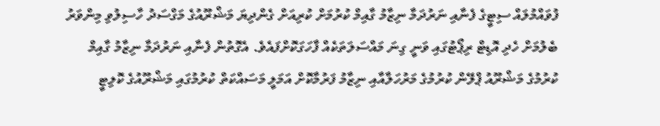ފުވައްމުލައް ސިޓީގެ ފެނާއި ނަރުދަމާ ނިޒާމު ގާއިމް ކުރުމަށް ކުރިއަށް ގެންދިޔަ މަޝްރޫއުގެ މަގްސަދު ހާސިލުވި މިންވަރު ބެލުމަށް ހެދި އޮޑިޓް ރިޕޯޓުގައި ވަނީ ގިނަ މައްސަލަތަކެއް ފާހަގަކޮށްފައެވެ. އެގޮތުން ފެނާއި ނަރުދަމާ ނިޒާމު ގާއިމް ކުރުމުގެ މަޝްރޫއު ޕްލޭން ކުރުމުގެ މަރުހަލާއާއި ނިޒާމު ފަރުމާކޮށް އަމަލީ މަސައްކަތް ކުރުމުގައި މަޝްރޫއުގެ ކޮލިޓީ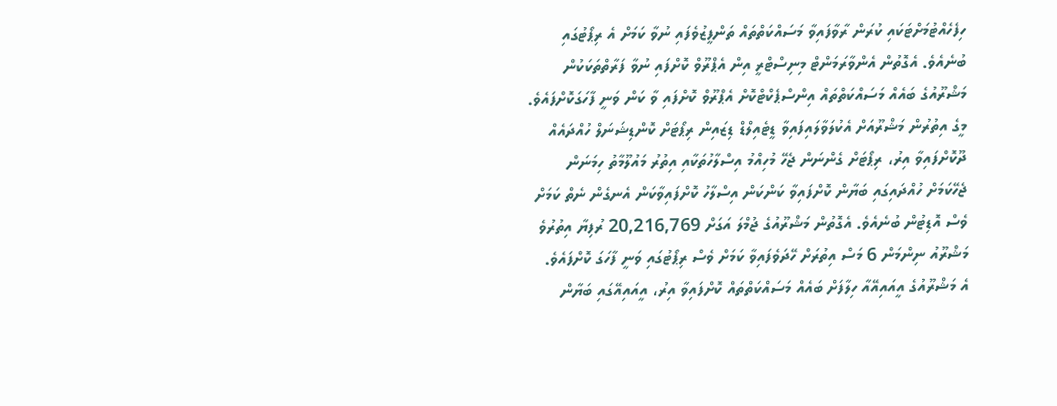ހިފެހެއްޓުމަށްޓަކައި ކުރަން ރާވާފައިވާ މަސައްކަތްތައް ތަންފީޒުވެފައި ނުވާ ކަމަށް އެ ރިޕޯޓުގައި ބުނެއެވެ. އެގޮތުން އެންވާރަމަންޓް މިނިސްޓްރީ އިން އެޕްރޫވް ކޮށްފައި ނުވާ ފަރާތްތަކަކުން މަޝްރޫއުގެ ބައެއް މަސައްކަތްތައް އިންސްޕެކްޓްކޮށް އެޕްރޫވް ކޮށްފައި ވާ ކަން ވަނީ ފާހަގަކޮށްފައެވެ.
މީގެ އިތުރުން މަޝްރޫއަށް އެކުލަވާލައިފައިވާ ޑީޓެއިލްޑް ޑިޒައިން ރިޕޯޓަށް ކޮންޑިޝަނަލް ހުއްދައެއް ދޫކޮށްފައިވާ އިރު، ރިޕޯޓަށް ގެންނަން ޖެހޭ މުހިއްމު އިސްލާހުތަކާއި އިތުރު މައުލޫމާތު ހިމަނަން ޖެހޭކަމަށް ހުއްދައިގައި ބަޔާން ކޮށްފައިވާ ކަންކަން އިސްލާހު ކޮށްފައިވާކަން އެނގެން ނެތް ކަމަށް ވެސް އޮޑިޓުން ބުނެއެވެ. އެގޮތުން މަޝްރޫއުގެ ޖުމްލަ އަގަށް 20,216,769 ރުފިޔާ އިތުރުވެ މަޝްރޫއު ނިންމަން 6 މަސް އިތުރަށް ހޭދަވެފައިވާ ކަމަށް ވެސް ރިޕޯޓުގައި ވަނީ ފާހަގަ ކޮށްފައެވެ.
އެ މަޝްރޫއުގެ އީއައިއޭއާ ހިލާފަށް ބައެއް މަސައްކަތްތައް ކޮށްފައިވާ އިރު، އީއައިއޭގައި ބަޔާން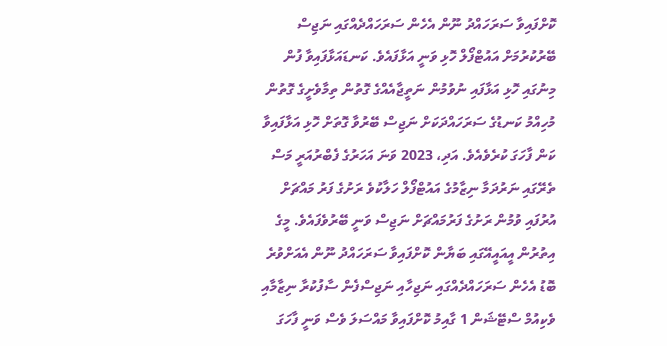ކޮށްފައިވާ ސަރަހައްދު ނޫން އެހެން ސަރަހައްދެއްގައި ނަޖިސް ބޭރުކުރުމަށް އައުޓްފޯލް ހޮޅި ވަނީ އަޅާފައެވެ. ކަނޑައަޅާފައިވާ ފުން މިނުގައި ހޮޅި އަޅާފައި ނުވުމުން ނަތީޖާއެއްގެ ގޮތުން ތިމާވެށީގެ ގޮތުން މުހިއްމު ކަނޑުގެ ސަރަހައްދަކަށް ނަޖިސް ބޭރުވާ ގޮތަށް ހޮޅި އަޅާފައިވާ ކަން ފާހަގަ ކުރެވެއެވެ. އަދި، 2023 ވަނަ އަހަރުގެ ފެބްރުއަރީ މަސް ތެރޭގައި ނަރުދަމާ ނިޒާމުގެ އައުޓްފޯލް ހަލާކުވެ ރަށުގެ ފަރު މައްޗަށް އުރުފައި ވުމުން ރަށުގެ ފަރުމައްޗަށް ނަޖިސް ވަނީ ބޭރުވެފައެވެ. މީގެ އިތުރުން އީއައީއޭގައި ބަޔާން ކޮށްފައިވާ ސަރަހައްދު ނޫން އެއަށްވުރެ ބޮޑު އެހެން ސަރަހައްދެއްގައި ނަޖިހާއި ނަޖިސްފެން ސާފުކުރާ ނިޒާމާއި ވެކިއުމް ސްޓޭޝަން 1 ގާއިމު ކޮށްފައިވާ މައްސަލަ ވެސް ވަނީ ފާހަގަ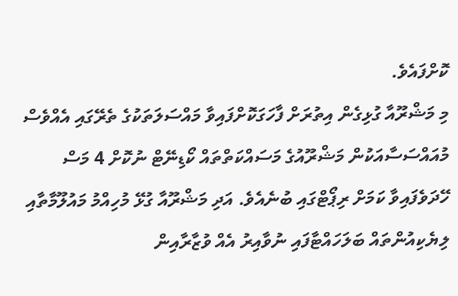ކޮށްފައެވެ.
މި މަޝްރޫއާ ގުޅިގެން އިތުރަށް ފާހަގަކޮށްފައިވާ މައްސަލަތަކުގެ ތެރޭގައި އެއްވެސް މުއައްސަސާއަކުން މަޝްރޫއުގެ މަސައްކަތްތައް ކޯޑިނޭޓް ނުކޮށް 4 މަސް ހޭދަވެފައިވާ ކަމަށް ރިޕޯޓްގައި ބުނެއެވެ. އަދި މަޝްރޫއާ ގުޅޭ މުހިއްމު މައުލޫމާތާއި ލިޔެކިއުންތައް ބަލަހައްޓާފައި ނުވާއިރު އެއް ވުޒާރާއިން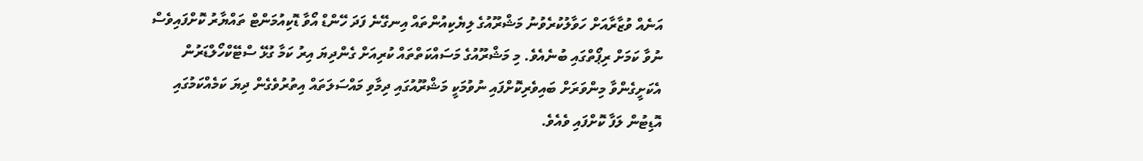އަނެއް ވުޒާރާއަށް ހަވާލުކުރެވުނު މަޝްރޫއުގެ ލިޔެކިއުންތައް އިނގޭނެ ފަދަ ހޭންޑް އޯވާ ޑޮކިއުމަންޓް ތައްޔާރު ކޮށްފައިވެސް ނުވާ ކަމަށް ރިޕޯތްގައި ބުނެއެވެ. މި މަޝްރޫއުގެ މަސައްކަތްތައް ކުރިއަށް ގެންދިޔަ އިރު ކަމާ ގުޅޭ ސްޓޭކްހޯލްޑަރުން އެކަށީގެންވާ މިންވަރަށް ބައިވެރިކޮށްފައި ނުވުމަކީ މަޝްރޫއުގައި ދިމާވި މައްސަލަތައް އިތުރުވެގެން ދިޔަ ކަމެއްކަމުގައި އޮޑިޓުން ލަފާ ކޮށްފައި ވެއެވެ.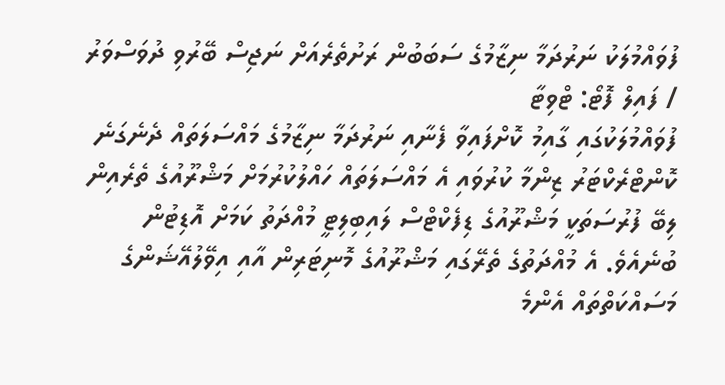ފުވައްމުލަކު ނަރުދަމާ ނިޒާމުގެ ސަބަބުން ރަށުތެރެއަށް ނަޖިސް ބޭރުވި ދުވަސްވަރު / ފައިލް ފޮޓޯ: ޓްވިޓާ
ފުވައްމުލަކުގައި ގާއިމު ކޮށްފައިވާ ފެނާއި ނަރުދަމާ ނިޒާމުގެ މައްސަލަތައް ދެނެގަނެ ކޮންޓްރެކްޓަރު ޒިންމާ ކުރުވައި އެ މައްސަލަތައް ހައްލުކުރުމަށް މަޝްރޫއުގެ ތެރެއިން ލިބޭ ފުރުސަތަކީ މަޝްރޫއުގެ ޑިފެކްޓްސް ލައިބިލިޓީ މުއްދަތު ކަމަށް އޮޑިޓުން ބުނެއެވެ. އެ މުއްދަތުގެ ތެރޭގައި މަޝްރޫއުގެ މޮނިޓަރިން އާއި އިވޭލުއޭޝަންގެ މަސައްކަތްތައް އެންމެ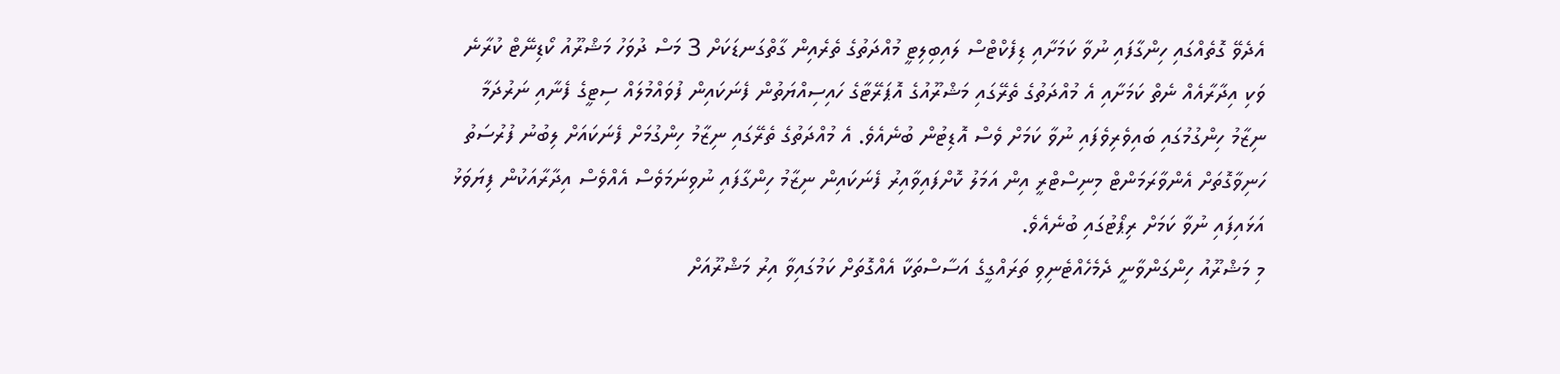އެދެވޭ ގޮތެއްގައި ހިންގާފައި ނުވާ ކަމަށާއި ޑިފެކްޓްސް ލައިބިލިޓީ މުއްދަތުގެ ތެރެއިން ގާތްގަނޑަކަށް 3 މަސް ދުވަހު މަޝްރޫއު ކޯޑިނޭޓް ކުރާނެ ވަކި އިދާރާއެއް ނެތް ކަމަށާއި އެ މުއްދަތުގެ ތެރޭގައި މަޝްރޫއުގެ އޮޕަރޭޓާގެ ހައިސިއްޔަތުން ފެނަކައިން ފުވައްމުލައް ސިޓީގެ ފެނާއި ނަރުދަމާ ނިޒާމު ހިންގުމުގައި ބައިވެރިވެފައި ނުވާ ކަމަށް ވެސް އޮޑިޓުން ބުނެއެވެ. އެ މުއްދަތުގެ ތެރޭގައި ނިޒާމު ހިންގުމަށް ފެނަކައަށް ލިބުނު ފުރުސަތު ހަނިވާގޮތަށް އެންވާރަމަންޓް މިނިސްޓްރީ އިން އަމަލު ކޮށްފައިވާއިރު ފެނަކައިން ނިޒާމު ހިންގާފައި ނުވިނަމަވެސް އެއްވެސް އިދާރާއަކުން ފިޔަވަޅު އަޅައިފައި ނުވާ ކަމަށް ރިޕޯޓުގައި ބުނެއެވެ.
މި މަޝްރޫއު ހިންގަންވާނީ ދެމެހެއްޓެނިވި ތަރައްގީގެ އަސާސްތަކާ އެއްގޮތަށް ކަމުގައިވާ އިރު މަޝްރޫއަށް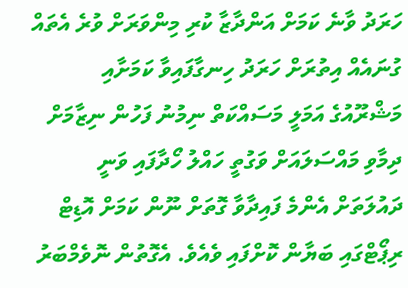ހަރަދު ވާނެ ކަމަށް އަންދާޒާ ކުރި މިންވަރަށް ވުރެ އެތައް ގުނައެއް އިތުރަށް ހަރަދު ހިނގާފައިވާ ކަމަށާއި މަޝްރޫއުގެ އަމަލީ މަސައްކަތް ނިމުނު ފަހުން ނިޒާމަށް ދިމާވި މައްސަލައަށް ވަގުތީ ހައްލު ހޯދާފައި ވަނީ ދައުލަތަށް އެންމެ ފައިދާވާ ގޮތަށް ނޫން ކަމަށް އޮޑިޓް ރިޕޯޓްގައި ބަޔާން ކޮށްފައި ވެއެވެ. އެގޮތުން ނޮވެމްބަރު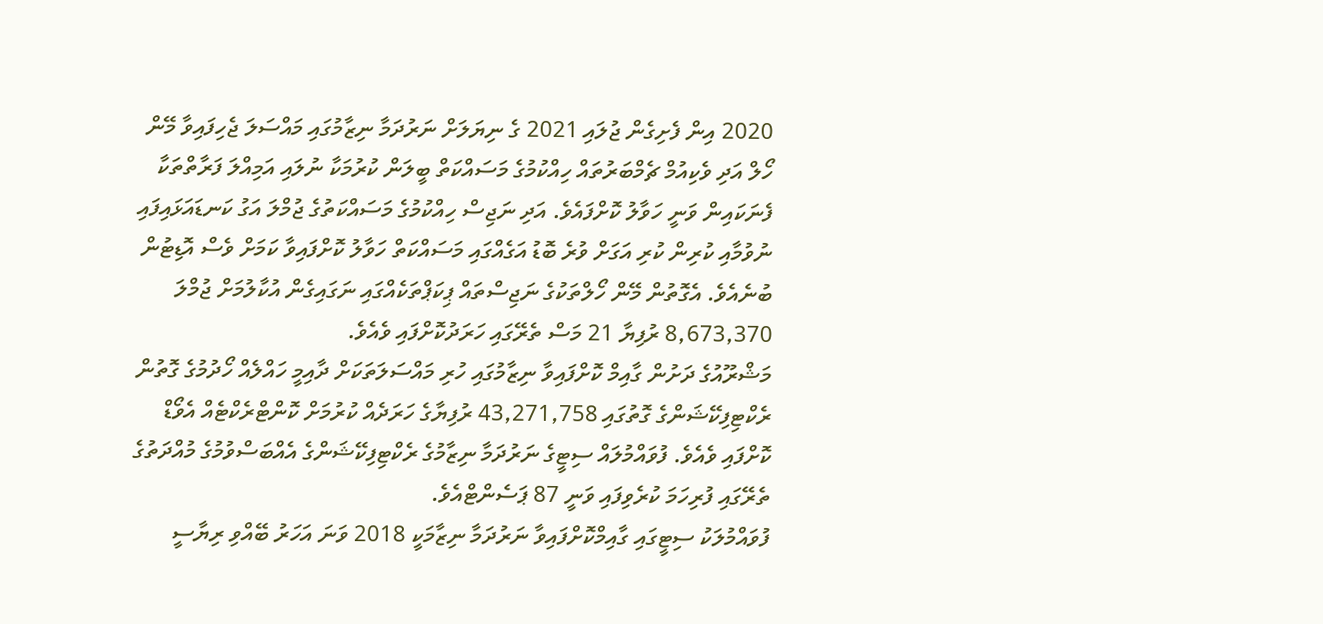2020 އިން ފެށިގެން ޖުލައި 2021 ގެ ނިޔަލަށް ނަރުދަމާ ނިޒާމުގައި މައްސަލަ ޖެހިފައިވާ މޭން ހޯލް އަދި ވެކިއުމް ޗެމްބަރުތައް ހިއްކުމުގެ މަސައްކަތް ބީލަން ކުރުމަކާ ނުލައި އަމިއްލަ ފަރާތްތަކާ ފެނަކައިން ވަނީ ހަވާލު ކޮށްފައެވެ. އަދި ނަޖިސް ހިއްކުމުގެ މަސައްކަތުގެ ޖުމްލަ އަގު ކަނޑައަޅައިފައި ނުވުމާއި ކުރިން ކުރި އަގަށް ވުރެ ބޮޑު އަގެއްގައި މަސައްކަތް ހަވާލު ކޮށްފައިވާ ކަމަށް ވެސް އޮޑިޓުން ބުނެއެވެ. އެގޮތުން މޭން ހޯލްތަކުގެ ނަޖިސްތައް ޕިކަޕްތަކެއްގައި ނަގައިގެން އުކާލުމަށް ޖުމްލަ 8,673,370 ރުފިޔާ 21 މަސް ތެރޭގައި ހަރަދުކޮށްފައި ވެއެވެ.
މަޝްރޫއުގެ ދަށުން ގާއިމް ކޮށްފައިވާ ނިޒާމުގައި ހުރި މައްސަލަތަކަށް ދާއިމީ ހައްލެއް ހޯދުމުގެ ގޮތުން ރެކްޓިފިކޭޝަންގެ ގޮތުގައި 43,271,758 ރުފިޔާގެ ހަރަދެއް ކުރުމަށް ކޮންޓްރެކްޓެއް އެވޯޑް ކޮށްފައި ވެއެވެ. ފުވައްމުލައް ސިޓީގެ ނަރުދަމާ ނިޒާމުގެ ރެކްޓިފިކޭޝަންގެ އެއްބަސްވުމުގެ މުއްދަތުގެ ތެރޭގައި ފުރިހަމަ ކުރެވިފައި ވަނީ 87 ޕަސެންޓްއެވެ.
ފުވައްމުލަކު ސިޓީގައި ގާއިމްކޮށްފައިވާ ނަރުދަމާ ނިޒާމަކީ 2018 ވަނަ އަހަރު ބޭއްވި ރިޔާސީ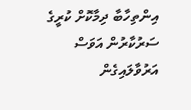އިންތިހާބާ ދިމާކޮށް ކުރީގެ ސަރުކާރުން އަވަސް އަރުވާލައިގެން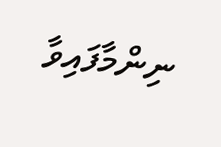ނިންމާފައިވާ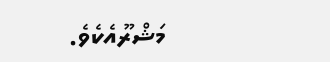މަޝްރޫއެކެވެ.